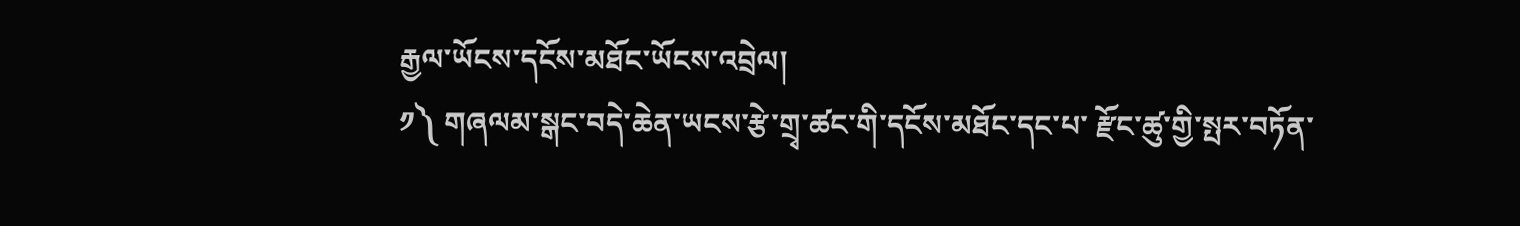རྒྱལ་ཡོངས་དངོས་མཐོང་ཡོངས་འབྲེལ།
༡༽ གཞལམ་སྒང་བདེ་ཆེན་ཡངས་རྩེ་གྲྭ་ཚང་གི་དངོས་མཐོང་དང་པ་ རྫོང་ཚུ་གྱི་སྤར་བཏོན་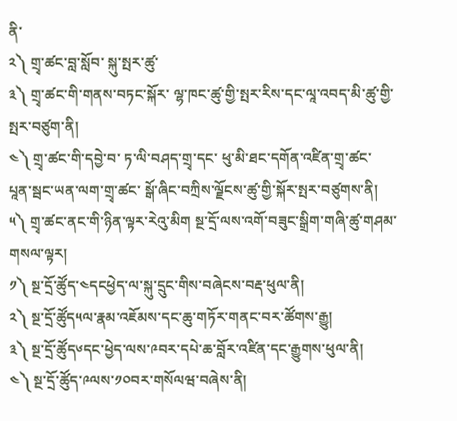ནི་
༢༽ གྲྭ་ཚང་བླ་སློབ་ སྐུ་སྤར་ཚུ་
༣༽ གྲྭ་ཚང་གི་གནས་བཏང་སྐོར་ ལྷ་ཁང་ཚུ་གྱི་སྤར་རིས་དང་ལཱ་འབད་མི་ཚུ་གྱི་སྤར་བཙུག་ནི།
༤༽ གྲྭ་ཚང་གི་དབྱེ་བ་ ཏ་ལི་བཤད་གྲྭ་དང་ ཕུ་མི་ཐང་དགོན་འཛིན་གྲྭ་ཚང་ པཱན་སྦང་ཡན་ལག་གྲྭ་ཚང་ སྒོ་ཞིང་བཀྲིས་ལྗོངས་ཚུ་གྱི་སྐོར་སྤར་བཙུགས་ནི།
༥༽ གྲྭ་ཚང་ནང་གི་ཉིན་ལྟར་རེའུ་མིག སྔ་དྲོ་ལས་འགོ་བཟུང་སྒྲིག་གཞི་ཚུ་གཤམ་གསལ་ལྟར།
༡༽ སྔ་དྲོ་ཚོུད་༤དངཕྱེད་ལ་སྐུ་དྲུང་གིས་བཞེངས་བརྡ་ཕུལ་ནི།
༢༽ སྔ་དྲོ་ཚོུད༥ལ་རྣམ་འཇོམས་དང་ཆུ་གཏོར་གནང་བར་ཚོགས་རྒྱུ།
༣༽ སྔ་དྲོ་ཚོུད༦དང་ཕྱེད་ལས་༩བར་དཔེ་ཆ་བློར་འཛིན་དང་རྒྱུགས་ཕུལ་ནི།
༤༽ སྔ་དྲོ་ཚོུད་༩ལས་༡༠བར་གསོལཝ་བཞེས་ནི།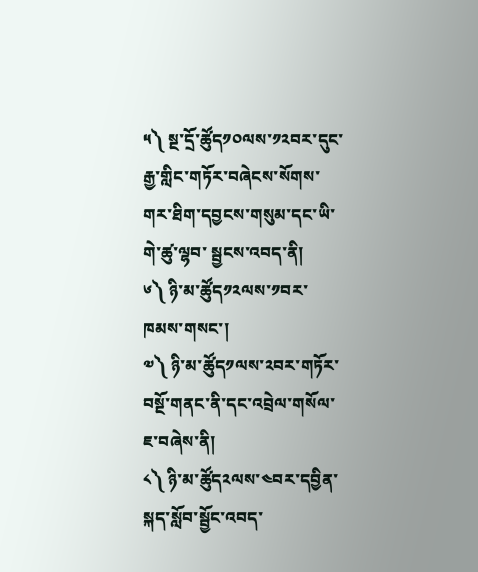༥༽ སྔ་དྲོ་ཚོུད༡༠ལས་༡༢བར་དུང་རྒྱ་གླིང་གཏོར་བཞེངས་སོགས་གར་ཐིག་དབྱངས་གསུམ་དང་ཡི་གེ་ཚུ་ལྷབ་ སྦྱངས་འབད་ནི།
༦༽ ཉི་མ་ཚོུད༡༢ལས་༡བར་ཁམས་གསང་།
༧༽ ཉི་མ་ཚོུད༡ལས་༢བར་གཏོར་བསྔོ་གནང་ནི་དང་འབྲེལ་གསོལ་ཇ་བཞེས་ནི།
༨༽ ཉི་མ་ཚོུད༢ལས་༤བར་དབྱིན་སྐད་སློབ་སྦྱོང་འབད་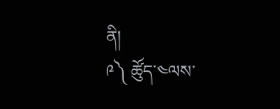ནི།
༩༽ ཚོུད་༤ལས་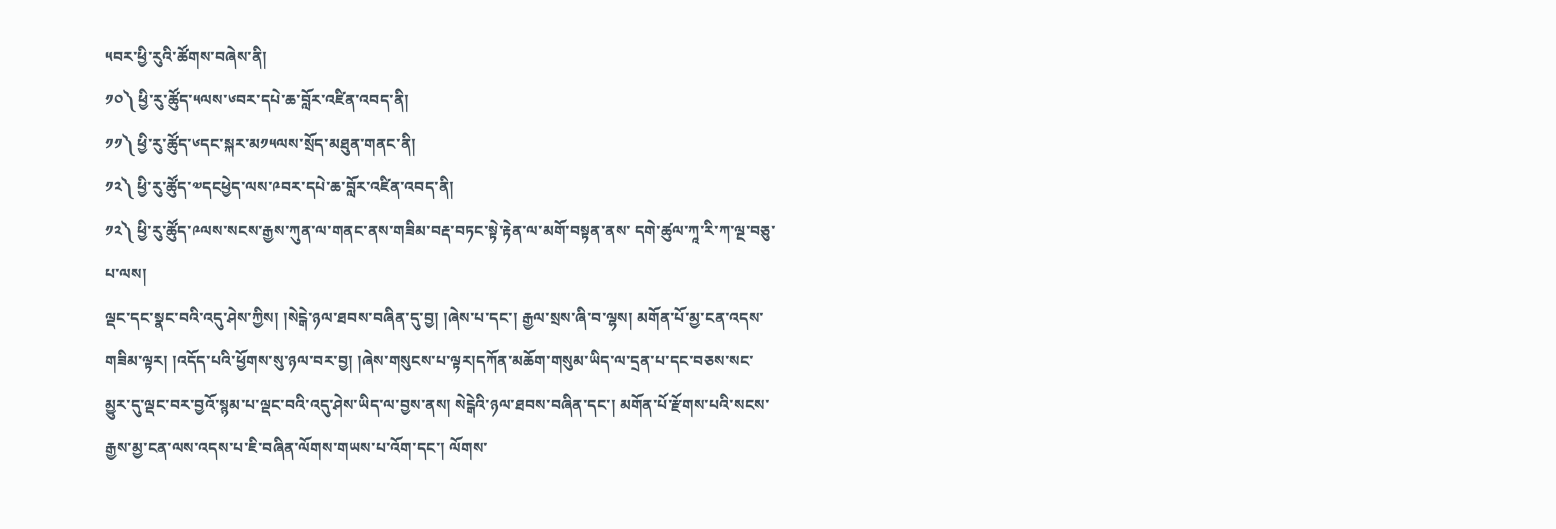༥བར་ཕྱི་རུའི་ཚོགས་བཞེས་ནི།
༡༠༽ ཕྱི་རུ་ཚོུད་༥ལས་༦བར་དཔེ་ཆ་བློར་འཛིན་འབད་ནི།
༡༡༽ ཕྱི་རུ་ཚོུད་༦དང་སྐར་མ༡༥ལས་སྲོད་མཐུན་གནང་ནི།
༡༢༽ ཕྱི་རུ་ཚོུད་༧དངཕྱེད་ལས་༩བར་དཔེ་ཆ་བློར་འཛིན་འབད་ནི།
༡༢༽ ཕྱི་རུ་ཚོུད་༩ལས་སངས་རྒྱས་ཀུན་ལ་གནང་ནས་གཟིམ་བརྡ་བཏང་སྟེ་རྟེན་ལ་མགོ་བསྟན་ནས་ དགེ་ཚུལ་ཀཱ་རི་ཀ་ལྔ་བཅུ་པ་ལས།
ལྡང་དང་སྣང་བའི་འདུ་ཤེས་ཀྱིས། །སེངྒེ་ཉལ་ཐབས་བཞིན་དུ་བྱ། །ཞེས་པ་དང་། རྒྱལ་སྲས་ཞི་བ་ལྷས། མགོན་པོ་མྱ་ངན་འདས་གཟིམ་ལྟར། །འདོད་པའི་ཕྱོགས་སུ་ཉལ་བར་བྱ། །ཞེས་གསུངས་པ་ལྟར།དཀོན་མཆོག་གསུམ་ཡིད་ལ་དྲན་པ་དང་བཅས་སང་མྱུར་དུ་ལྡང་བར་བྱའོ་སྙམ་པ་ལྡང་བའི་འདུ་ཤེས་ཡིད་ལ་བྱས་ནས། སེངྒེའི་ཉལ་ཐབས་བཞིན་དང་། མགོན་པོ་རྫོགས་པའི་སངས་རྒྱས་མྱ་ངན་ལས་འདས་པ་ཇི་བཞིན་ལོགས་གཡས་པ་འོག་དང་། ལོགས་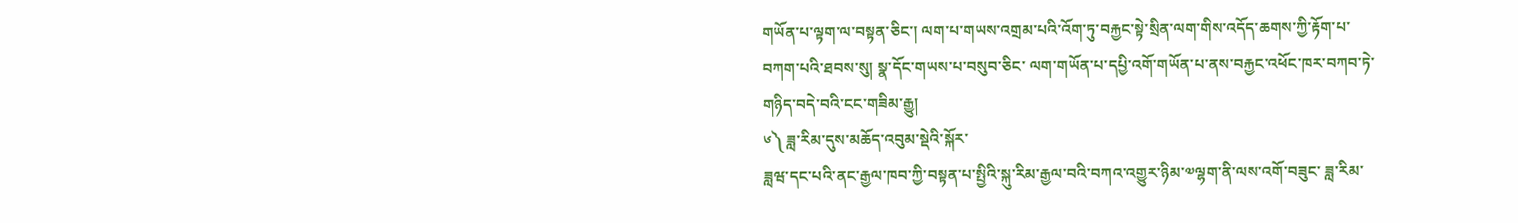གཡོན་པ་ལྟག་ལ་བསྟན་ཅིང་། ལག་པ་གཡས་འགྲམ་པའི་འོག་ཏུ་བརྐྱང་སྟེ་སྲིན་ལག་གིས་འདོད་ཆགས་ཀྱི་རྟོག་པ་བཀག་པའི་ཐབས་སུ། སྣ་དོང་གཡས་པ་བསུབ་ཅིང་ ལག་གཡོན་པ་དཔྱི་འགོ་གཡོན་པ་ནས་བརྐྱང་འཕོང་ཁར་བཀབ་ཏེ་གཉིད་བདེ་བའི་ངང་གཟིམ་རྒྱུ།
༦༽ ཟླ་རིམ་དུས་མཆོད་འབུམ་སྡེའི་སྐོར་
ཟླཝ་དང་པའི་ནང་རྒྱལ་ཁབ་ཀྱི་བསྟན་པ་སྤྱིའི་སྐུ་རིམ་རྒྱལ་བའི་བཀའ་འགྱུར་ཉིམ་༧ལྷག་ནི་ལས་འགོ་བཟུང་ ཟླ་རིམ་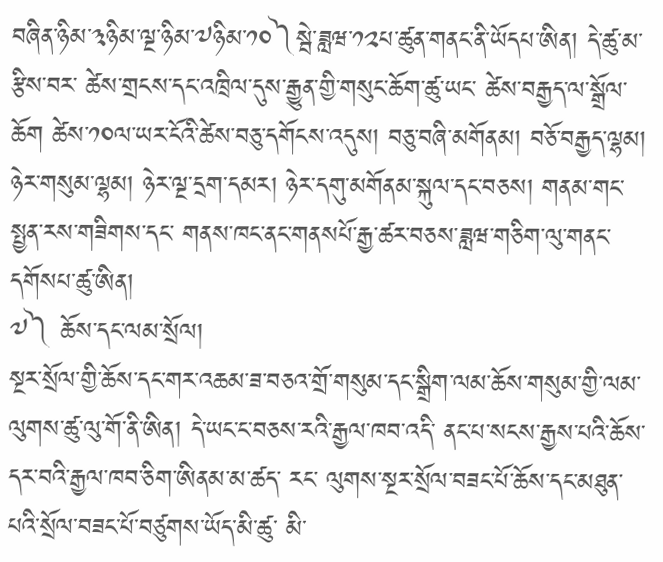བཞིན་ཉིམ་༣ཉིམ་ལྔ་ཉིམ་༧ཉིམ་༡༠༽སྦེ་ཟླཝ་༡༢པ་ཚུན་གནང་ནི་ཡོདཔ་ཨིན། དེ་ཚུ་མ་རྩིས་བར་ ཚེས་གྲངས་དང་འཁྲིལ་དུས་རྒྱུན་གྱི་གསུང་ཆོག་ཚུ་ཡང་ ཚེས་བརྒྱད་ལ་སྒྲོལ་ཆོག ཚེས་༡༠ལ་ཡར་ངོའི་ཚེས་བཅུ་དགོངས་འདུས། བཅུ་བཞི་མགོནམ། བཅོ་བརྒྱད་ལྷམ། ཉེར་གསུམ་ལྷམ། ཉེར་ལྔ་དྲག་དམར། ཉེར་དགུ་མགོནམ་སྐུལ་དང་བཅས། གནམ་གང་སྤྱན་རས་གཟིགས་དང་ གནས་ཁང་ནང་གནསཔོ་རྒྱ་ཚར་བཅས་ཟླཝ་གཅིག་ལུ་གནང་དགོསཔ་ཚུ་ཨིན།
༧༽ ཆོས་དང་ལམ་སྲོལ།
སྔར་སྲོལ་གྱི་ཆོས་དང་གར་འཆམ་ཟ་བཅའ་གྲོ་གསུམ་དང་སྒྲིག་ལམ་ཆོས་གསུམ་གྱི་ལམ་ལུགས་ཚུ་ལུ་གོ་ནི་ཨིན། དེ་ཡང་ང་བཅས་རའི་རྒྱལ་ཁབ་འདི་ ནང་པ་སངས་རྒྱས་པའི་ཆོས་དར་བའི་རྒྱལ་ཁབ་ཅིག་ཨིནམ་མ་ཚད་ རང་ ལུགས་སྔར་སྲོལ་བཟང་པོ་ཆོས་དང་མཐུན་པའི་སྲོལ་བཟང་པོ་བཙུགས་ཡོད་མི་ཚུ་ མི་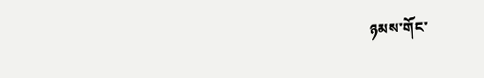ཉམས་གོང་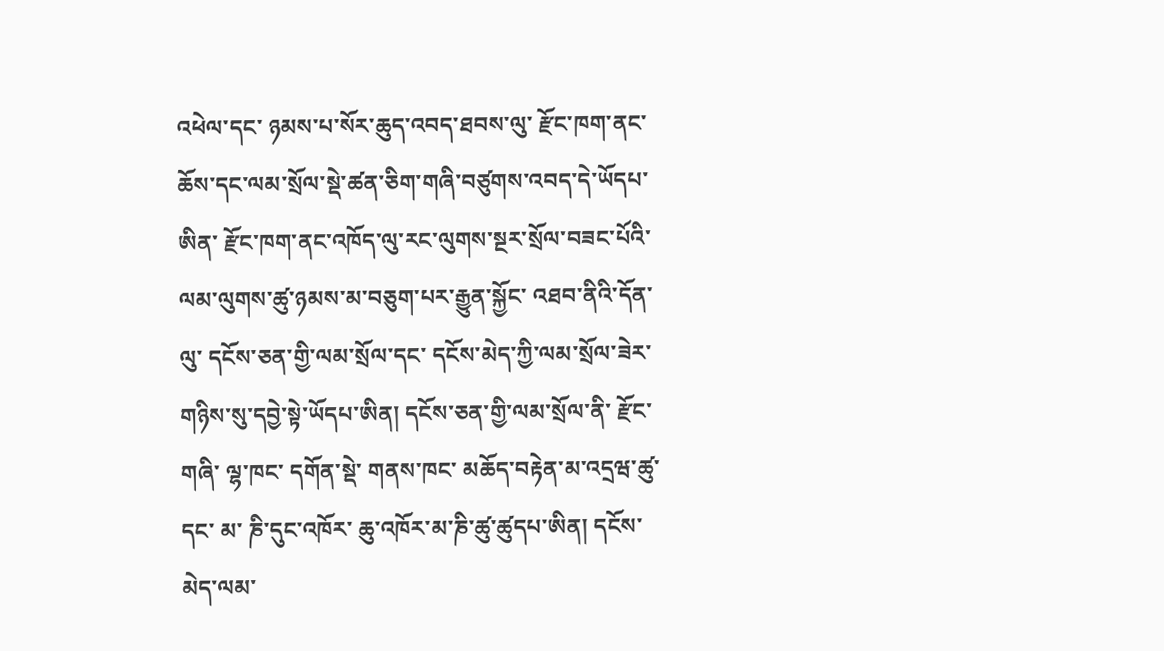འཕེལ་དང་ ཉམས་པ་སོར་ཆུད་འབད་ཐབས་ལུ་ རྫོང་ཁག་ནང་ཆོས་དང་ལམ་སྲོལ་སྡེ་ཚན་ཅིག་གཞི་བཙུགས་འབད་དེ་ཡོདཔ་ ཨིན་ རྫོང་ཁག་ནང་འཁོད་ལུ་རང་ལུགས་སྔར་སྲོལ་བཟང་པོའི་ལམ་ལུགས་ཚུ་ཉམས་མ་བཅུག་པར་རྒྱུན་སྐྱོང་ འཐབ་ནིའི་དོན་ལུ་ དངོས་ཅན་གྱི་ལམ་སྲོལ་དང་ དངོས་མེད་ཀྱི་ལམ་སྲོལ་ཟེར་གཉིས་སུ་དབྱེ་སྟེ་ཡོདཔ་ཨིན། དངོས་ཅན་གྱི་ལམ་སྲོལ་ནི་ རྫོང་གཞི་ ལྷ་ཁང་ དགོན་སྡེ་ གནས་ཁང་ མཆོད་བརྟེན་མ་འདྲཝ་ཚུ་དང་ མ་ ཎི་དུང་འཁོར་ ཆུ་འཁོར་མ་ཎི་ཚུ་ཚུདཔ་ཨིན། དངོས་མེད་ལམ་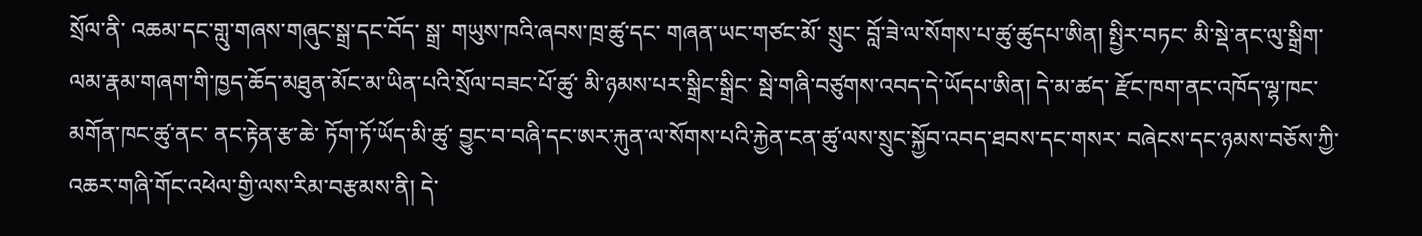སྲོལ་ནི་ འཆམ་དང་གླུ་གཞས་གཞུང་སྒྲ་དང་བོད་ སྒྲ་ གཡུས་ཁའི་ཞབས་ཁྲ་ཚུ་དང་ གཞན་ཡང་གཙང་མོ་ སྲུང་ བློ་ཟེ་ལ་སོགས་པ་ཚུ་ཚུདཔ་ཨིན། སྤྱིར་བཏང་ མི་སྡེ་ནང་ལུ་སྒྲིག་ལམ་རྣམ་གཞག་གི་ཁྱད་ཆོད་མཐུན་མོང་མ་ཡིན་པའི་སྲོལ་བཟང་པོ་ཚུ་ མི་ཉམས་པར་སྒྲིང་སྒྲིང་ སྦེ་གཞི་བཙུགས་འབད་དེ་ཡོདཔ་ཨིན། དེ་མ་ཚད་ རྫོང་ཁག་ནང་འཁོད་ལྷ་ཁང་མགོན་ཁང་ཚུ་ནང་ ནང་རྟེན་རྩ་ཆེ་ ཏོག་ཏོ་ཡོད་མི་ཚུ་ བྱུང་བ་བཞི་དང་ཨར་རྐུན་ལ་སོགས་པའི་རྐྱེན་ངན་ཚུ་ལས་སྲུང་སྐྱོབ་འབད་ཐབས་དང་གསར་ བཞེངས་དང་ཉམས་བཅོས་ཀྱི་འཆར་གཞི་གོང་འཕེལ་གྱི་ལས་རིམ་བརྩམས་ནི། དེ་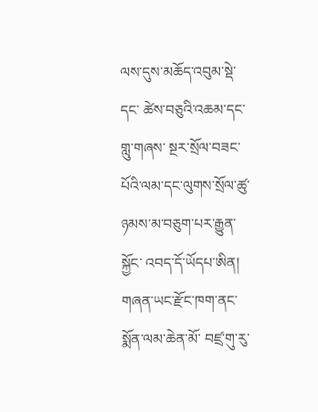ལས་དུས་མཆོད་འབུམ་སྡེ་དང་ ཚེས་བཅུའི་འཆམ་དང་གླུ་གཞས་ སྔར་སྲོལ་བཟང་པོའི་ལམ་དང་ལུགས་སྲོལ་ཚུ་ཉམས་མ་བཅུག་པར་རྒྱུན་སྐྱོང་ འབད་དོ་ཡོདཔ་ཨིན། གཞན་ཡང་རྫོང་ཁག་ནང་སྨོན་ལམ་ཆེན་མོ་ བཛྲ་གུ་རུ་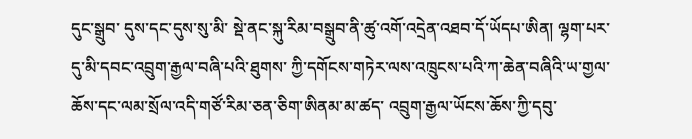དུང་སྒྲུབ་ དུས་དང་དུས་སུ་མི་ སྡེ་ནང་སྐུ་རིམ་བསྒྲུབ་ནི་ཚུ་འགོ་འདྲེན་འཐབ་དོ་ཡོདཔ་ཨིན། ལྷག་པར་དུ་མི་དབང་འབྲུག་རྒྱལ་བཞི་པའི་ཐུགས་ ཀྱི་དགོངས་གཏེར་ལས་འཁྲུངས་པའི་ཀ་ཆེན་བཞིའི་ཡ་གྱལ་ཆོས་དང་ལམ་སྲོལ་འདི་གཙོ་རིམ་ཅན་ཅིག་ཨིནམ་མ་ཚད་ འབྲུག་རྒྱལ་ཡོངས་ཆོས་ཀྱི་དབུ་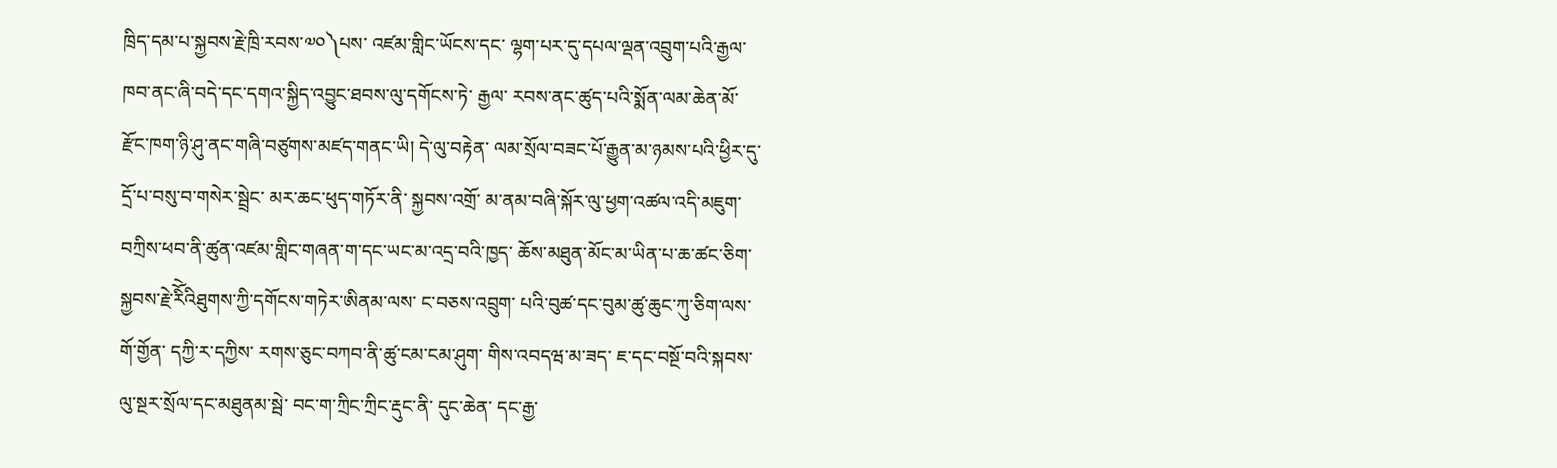ཁྲིད་དམ་པ་སྐྱབས་རྗེ་ཁྲི་རབས་༧༠༽པས་ འཛམ་གླིང་ཡོངས་དང་ ལྷག་པར་དུ་དཔལ་ལྡན་འབྲུག་པའི་རྒྱལ་ཁབ་ནང་ཞི་བདེ་དང་དགའ་སྐྱིད་འབྱུང་ཐབས་ལུ་དགོངས་ཏེ་ རྒྱལ་ རབས་ནང་ཚུད་པའི་སྨོན་ལམ་ཆེན་མོ་ རྫོང་ཁག་ཉི་ཤུ་ནང་གཞི་བཙུགས་མཛད་གནང་ཡི། དེ་ལུ་བརྟེན་ ལམ་སྲོལ་བཟང་པོ་རྒྱུན་མ་ཉམས་པའི་ཕྱིར་དུ་ དྲོ་པ་བསུ་བ་གསེར་སྦྲེང་ མར་ཆང་ཕུད་གཏོར་ནི་ སྐྱབས་འགྲོ་ མ་ནམ་བཞི་སྐོར་ལུ་ཕྱག་འཚལ་འདི་མཇུག་བཀྲིས་ཕབ་ནི་ཚུན་འཛམ་གླིང་གཞན་ག་དང་ཡང་མ་འདྲ་བའི་ཁྱད་ ཆོས་མཐུན་མོང་མ་ཡིན་པ་ཆ་ཚང་ཅིག་སྐྱབས་རྗེ་རིོེའིཐུགས་ཀྱི་དགོངས་གཏེར་ཨིནམ་ལས་ ང་བཅས་འབྲུག་ པའི་བུཚ་དང་བུམ་ཚུ་ཆུང་ཀུ་ཅིག་ལས་ གོ་གྱོན་ དཀྱི་ར་དཀྱིས་ རགས་ཅུང་བཀབ་ནི་ཚུ་ངམ་ངམ་ཤུག་ གིས་འབདཝ་མ་ཟད་ ཇ་དང་བསྔོ་བའི་སྐབས་ལུ་སྔར་སྲོལ་དང་མཐུནམ་སྦེ་ བང་ག་ཀྲིང་ཀྲིང་རྡུང་ནི་ དུང་ཆེན་ དང་རྒྱ་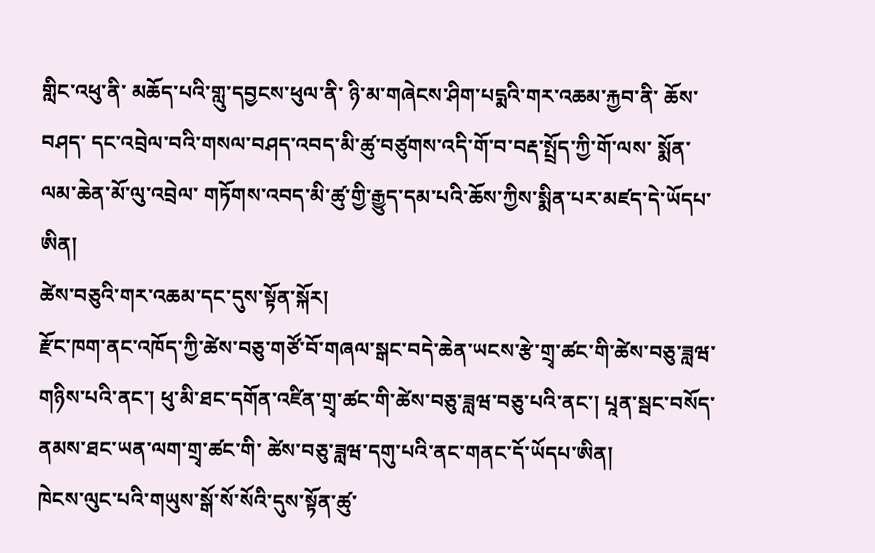གླིང་འཕུ་ནི་ མཆོད་པའི་གླུ་དབྱངས་ཕུལ་ནི་ ཉི་མ་གཞེངས་ཤིག་པདྨའི་གར་འཆམ་རྐྱབ་ནི་ ཆོས་བཤད་ དང་འབྲེལ་བའི་གསལ་བཤད་འབད་མི་ཚུ་བཙུགས་འདི་གོ་བ་བརྡ་སྤྲོད་ཀྱི་གོ་ལས་ སྨོན་ལམ་ཆེན་མོ་ལུ་འབྲེལ་ གཏོགས་འབད་མི་ཚུ་གྱི་རྒྱུད་དམ་པའི་ཆོས་ཀྱིས་སྨིན་པར་མཛད་དེ་ཡོདཔ་ཨིན།
ཚེས་བཅུའི་གར་འཆམ་དང་དུས་སྟོན་སྐོར།
རྫོང་ཁག་ནང་འཁོད་ཀྱི་ཚེས་བཅུ་གཙོ་བོ་གཞལ་སྒང་བདེ་ཆེན་ཡངས་རྩེ་གྲྭ་ཚང་གི་ཚེས་བཅུ་ཟླཝ་གཉིས་པའི་ནང་། ཕུ་མི་ཐང་དགོན་འཛིན་གྲྭ་ཚང་གི་ཚེས་བཅུ་ཟླཝ་བཅུ་པའི་ནང་། པཱན་སྦང་བསོད་ནམས་ཐང་ཡན་ལག་གྲྭ་ཚང་གི་ ཚེས་བཅུ་ཟླཝ་དགུ་པའི་ནང་གནང་དོ་ཡོདཔ་ཨིན།
ཁེངས་ལུང་པའི་གཡུས་སྒོ་སོ་སོའི་དུས་སྟོན་ཚུ་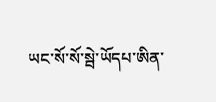ཡང་སོ་སོ་སྦེ་ཡོདཔ་ཨིན་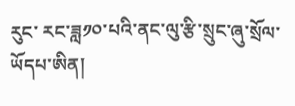རུང་ རང་ཟླ༡༠་པའི་ནང་ལུ་རྩི་སྲུང་ཞུ་སྲོལ་ཡོདཔ་ཨིན།